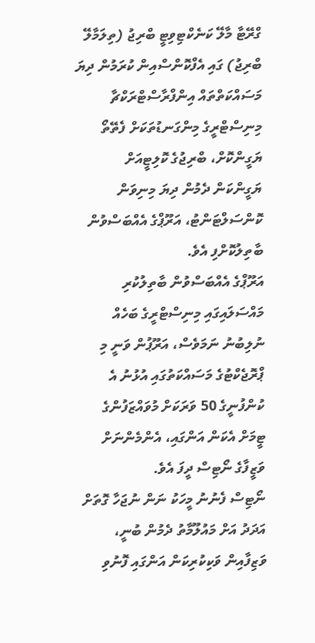ގްރޭޓާ މާލޭ ކަނެކްޓިވިޓީ ބްރިޖު (ތިލަމާލޭ ބްރިޖު) ގައި އެފްކޮންސްއިން ކުރަމުން ދިޔަ މަސައްކަތްތައް އިންފްރާސްޓްރަކްޗާ މިނިސްޓްރީގެ މިންގަނޑުތަކަށް ފެތޭތޯ ޔަގީންކޮށް، ބްރިޖުގެ ކޮލިޓީއަށް ޔަގީންކަން ދެމުން ދިޔަ މިނިވަން ކޮންސަލްޓަންޓު، އަރޫޕްގެ އެއްބަސްވުން ބާތިލުކޮށްފި އެވެ.
އަރޫޕްގެ އެއްބަސްވުން ބާތިލުކުރި މައްސަލައިގައި މިނިސްޓްރީގެ ބަހެއް ނުލިބުނު ނަމަވެސް، އަރޫޕުން ވަނީ މި ޕްރޮޖެކްޓުގެ މަސައްކަތުގައި އުޅުނު އެ ކުންފުނީގެ 50 ވަރަކަށް މުވައްޒަފުންގެ ޓީމަށް އެކަން އަންގައި، އެންމެންނަށް ވަޒީފާގެ ނޯޓިސް ދީފަ އެވެ.
ނޯޓިސް ފެނުނު މީހަކު ނަން ނުޖަހާ ގޮތަށް އަދަދު އަށް މައުލޫމާތު ދެމުން ބުނީ، ވަޒިފާއިން ވަކިކުރިކަން އަންގައި ފޮނުވި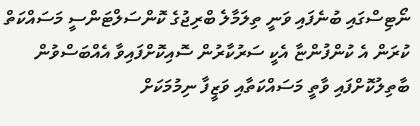ނޯޓިސްގައި ބުނެފައި ވަނީ ތިލަމާލެ ބްރިޖުގެ ކޮންސަލްޓަންސީ މަސައްކަތް ކުރަން އެ ކުންފުންޏާ އެކީ ސަރުކާރުން ސޮއިކޮށްފައިވާ އެއްބަސްވުން ބާތިލުކޮށްފައި ވާތީ މަސައްކަތާއި ވަޒީފާ ނިމުމަކަށް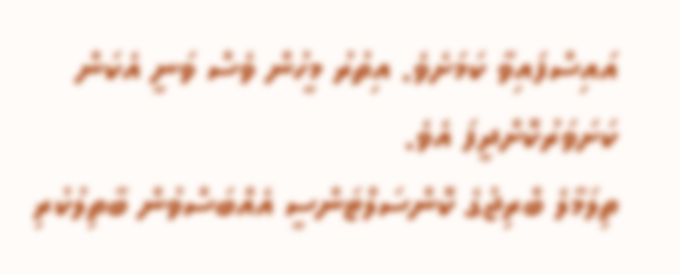އައިސްފައިވާ ކަމަށެވެ. އިތުރު މީހުން ވެސް ވަނީ އެކަން ކަށަވަރުކޮށްދީފަ އެވެ.
ތިލަމާލެ ބްރިޖުގެ ކޮންސަލްޓަންސީ އެއްބަސްވުން ބާތިލުކުރި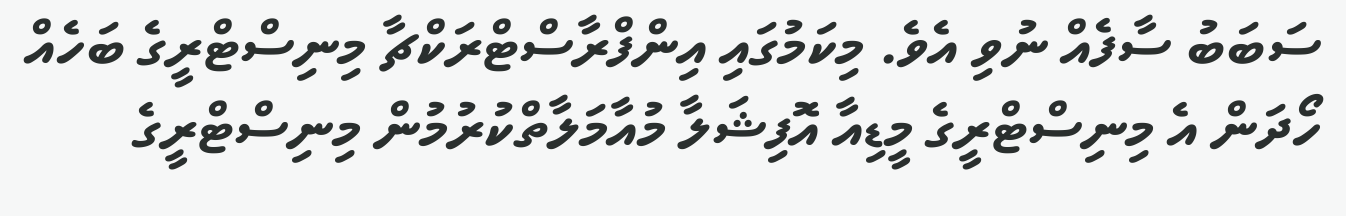ސަބަބު ސާފެއް ނުވި އެވެ. މިކަމުގައި އިންފްރާސްޓްރަކްޗާ މިނިސްޓްރީގެ ބަހެއް ހޯދަން އެ މިނިސްޓްރީގެ މީޑިއާ އޮފިޝަލާ މުއާމަލާތްކުރުމުން މިނިސްޓްރީގެ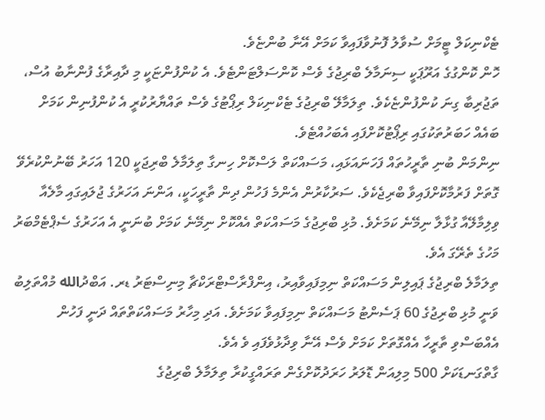ޓެކްނިކަލް ޓީމަށް ސުވާލު ފޮނުވާފައިވާ ކަމަށް އޭނާ ބުންޏެވެ.
ހޮން ކޮންގުގެ އަރޫޕަކީ ސިނަމާލެ ބްރިޖުގެ ވެސް ކޮންސަލްޓަންޓެވެ. އެ ކުންފުންޏަކީ މި ދާއިރާގެ ފުންނާބު އުސް، ތަޖުރިބާ ގިނަ ކުންފުންޏެކެވެ. ތިލަމާލޭ ބްރިޖުގެ ޓެކްނިކަލް ރިޕޯޓުގެ ވެސް ތައްޔާރުކުރީ އެ ކުންފުނިން ކަމަށް ބައެއް ހަބަރުތަކުގައި ރިޕޯޓުކޮށްފައި އެބަހުއްޓެވެ.
ނިންމަން ބުނި ތާރީހުތައް ފަހަނައަޅައި، މަސައްކަތް ލަސްކޮށް ހިނގާ ތިލަމާލެ ބްރިޖަކީ 120 އަހަރު ބޭނުންކުރެވޭ ގޮތަށް ފަރުމާކޮށްފައިވާ ބްރިޖެކެވެ. ސަރުކާރުން އެންމެ ފަހުން ދިން ތާރީހަކީ، އަންނަ އަހަރުގެ ޖުލައިގައި މާލެއާ ވިލިމާލޭއާ ގުޅާލާ ނިމޭނެ ކަމަށެވެ. މުޅި ބްރިޖުގެ މަސައްކަތް އެއްކޮށް ނިމޭނެ ކަމަށް ބުނަނީ އެ އަހަރުގެ ސެޕްޓެމްބަރު މަހުގެ ތެރޭގަ އެވެ.
ތިލަމާލެ ބްރިޖުގެ ޕައިލިން މަސައްކަތް ނިމިފައިވާއިރު، އިންފްރާސްޓްރަކްޗާ މިނިސްޓަރު ޑރ. އަބްދުالله މުއްތަލިބު ވަނީ މުޅި ބްރިޖުގެ 60 ޕަސެންޓު މަސައްކަތް ނިމިފައިވާ ކަމަށެވެ. އަދި މިހާރު މަސައްކަތްތައް ދަނީ ފަހުން އެއްބަސްވި ތާރީހާ އެއްގޮތަށް ކަމަށް ވެސް އޭނާ ވިދާޅުވެފައި ވެ އެވެ.
ގާތްގަނޑަކަށް 500 މިލިއަން ޑޮލަރު ހަރަދުކޮށްގެން ތަރައްގީކުރާ ތިލަމާލެ ބްރިޖުގެ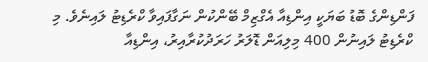ފަންޑިންގެ ބޮޑު ބަޔަކީ އިންޑިއާ އެގްޒިމް ބޭންކުން ނަގާފައިވާ ކްރެޑިޓު ލައިނެވެ. މި ކްރެޑިޓު ލައިނުން 400 މިލިއަން ޑޮލަރު ހަރަދުކުރާއިރު، އިންޑިއާ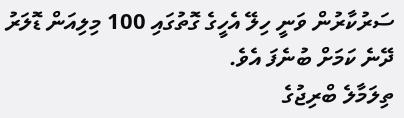ސަރުކާރުން ވަނީ ހިލޭ އެހީގެ ގޮތުގައި 100 މިލިއަން ޑޮލަރު ދޭނެ ކަމަށް ބުނެފަ އެވެ.
ތިލަމާލެ ބްރިޖުގެ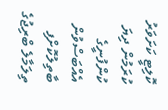ކޮލިޓީ ކަށަވަރު ކުރަމުން ދިޔަ ކުންފުނީގެ އެއްބަސްވުން ބާތިލުކޮށްފި ތިލަމާލެ ބްރިޖުގެ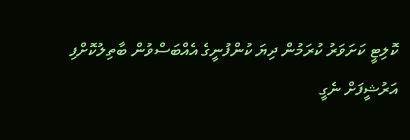ކޮލިޓީ ކަށަވަރު ކުރަމުން ދިޔަ ކުންފުނީގެ އެއްބަސްވުން ބާތިލުކޮށްފި
އަރުޝީފަށް ނެގީ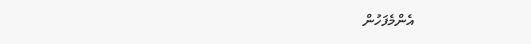އެންމެފަހުން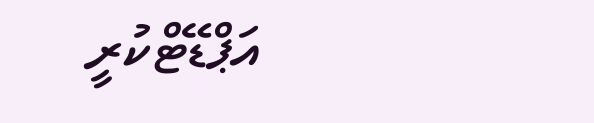އަޕްޑޭޓްކުރީ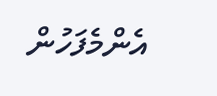އެންމެފަހުން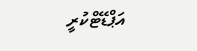އަޕްޑޭޓްކުރީ